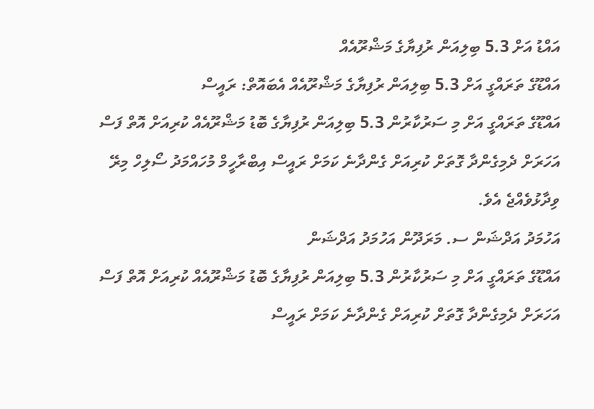އައްޑު އަށް 5.3 ބިލިއަން ރުފިޔާގެ މަޝްރޫއެއް
އައްޑޫގެ ތަރައްގީ އަށް 5.3 ބިލިއަން ރުފިޔާގެ މަޝްރޫއެއް އެބައޮތް: ރައީސް
އައްޑޫގެ ތަރައްގީ އަށް މި ސަރުކާރުން 5.3 ބިލިއަން ރުފިޔާގެ ބޮޑު މަޝްރޫއެއް ކުރިއަށް އޮތް ފަސް އަހަރަށް ދެމިގެންދާ ގޮތަށް ކުރިއަށް ގެންދާނެ ކަމަށް ރައީސް އިބްރާހީމް މުހައްމަދު ސޯލިހް މިރޭ ވިދާޅުވެއްޖެ އެވެ.
އަހުމަދު އަދްޝަން ސ. މަރަދޫން އަހުމަދު އަދްޝަން
އައްޑޫގެ ތަރައްގީ އަށް މި ސަރުކާރުން 5.3 ބިލިއަން ރުފިޔާގެ ބޮޑު މަޝްރޫއެއް ކުރިއަށް އޮތް ފަސް އަހަރަށް ދެމިގެންދާ ގޮތަށް ކުރިއަށް ގެންދާނެ ކަމަށް ރައީސް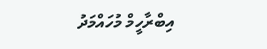އިބްރާހީމް މުހައްމަދު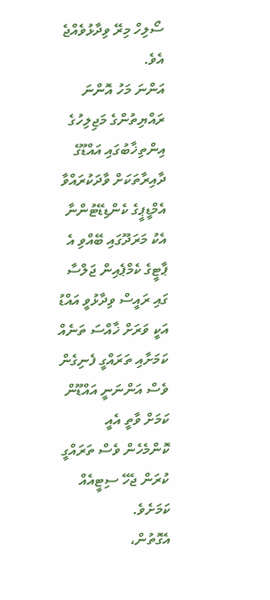ސޯލިހް މިރޭ ވިދާޅުވެއްޖެ އެވެ.
އަންނަ މަހު އޮންނަ ރައްޔިތުންގެ މަޖިލިހުގެ އިންތިޚާބުގައި އައްޑޫގެ ދާއިރާތަކަށް ވާދަކުރައްވާ އެމްޑީޕީގެ ކެންޑިޑޭޓުންނާ އެކު މަރަދޫގައި ބޭއްވި އެ ޕާޓީގެ ކެމްޕެއިން ޖަލްސާ ގައި ރައީސް ވިދާޅުވީ އައްޑު އަކީ ވަރަށް ޚާއްސަ ތަނެއް ކަމަށާއި ތަރައްގީ ފެނިގެން ވެސް އަންނަނީ އައްޑޫން ކަމަށް ވާތީ އެއީ ކޮންމެހެން ވެސް ތަރައްގީ ކުރަން ޖެހޭ ސިޓީއެއް ކަމަށެވެ.
އެގޮތުން،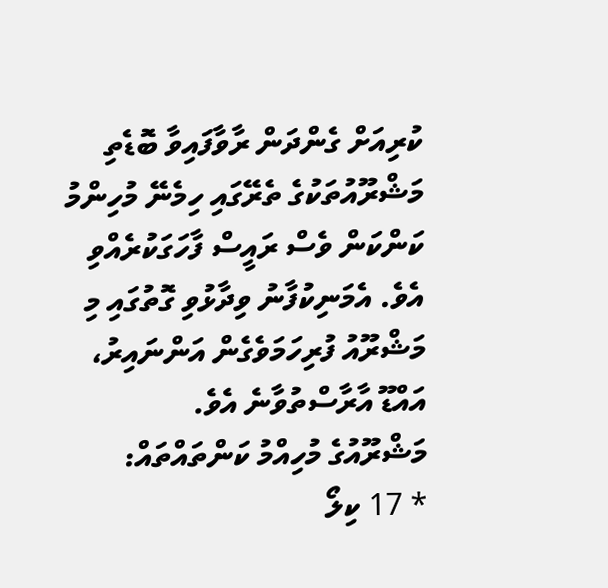ކުރިއަށް ގެންދަން ރާވާފައިވާ ބޮޑެތި މަޝްރޫއުތަކުގެ ތެރޭގައި ހިމެނޭ މުހިންމު ކަންކަން ވެސް ރައީސް ފާހަގަކުރެއްވި އެވެ. އެމަނިކުފާނު ވިދާޅުވި ގޮތުގައި މި މަޝްރޫއު ފުރިހަމަވެގެން އަންނައިރު، އައްޑޫ އާރާސްތުވާނެ އެވެ.
މަޝްރޫއުގެ މުހިއްމު ކަންތައްތައް:
* 17 ކިލޯ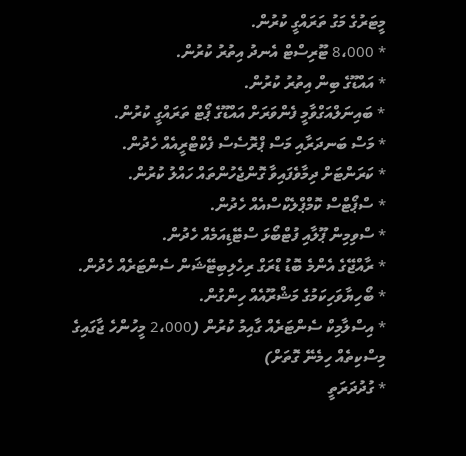މީޓަރުގެ މަގު ތަރައްގީ ކުރުން.
* 8،000 ޓޫރިސްޓް އެނދު އިތުރު ކުރުން.
* އައްޑޫގެ ބިން އިތުރު ކުރުން.
* ބައިނަލްއަގްވާމީ ފެންވަރަށް އައްޑޫގެ ޕޯޓް ތަރައްގީ ކުރުން.
* މަސް ބަނދަރާއި މަސް ޕްރޮސެސް ފެކްޓްރީއެއް ހެދުން.
* ކަރަންޓަށް ދިމާވެފައިވާ ގޮންޖެހުންތައް ހައްލު ކުރުން.
* ސްޕޯޓްސް ކޮމްޕްލެކްސްއެއް ހެދުން.
* ސްވިމިން ޕޫލާއި ފުޓްބޯޅަ ސްޓޭޑިއަމެއް ހެދުން.
* ރާއްޖޭގެ އެންމެ ބޮޑު ޑްރަގް ރިހެލިބިޓޭޝަން ސެންޓަރެއް ހެދުން.
* ބޯހިޔާވަހިކަމުގެ މަޝްރޫއެއް ހިންގުން.
* އިސްލާމިކް ސެންޓަރެއް ގާއިމު ކުރުން (2،000 މީހުންހެ ޖާގައިގެ މިސްކިތެއް ހިމެނޭ ގޮތަށް)
* ގުދުދަރަތީ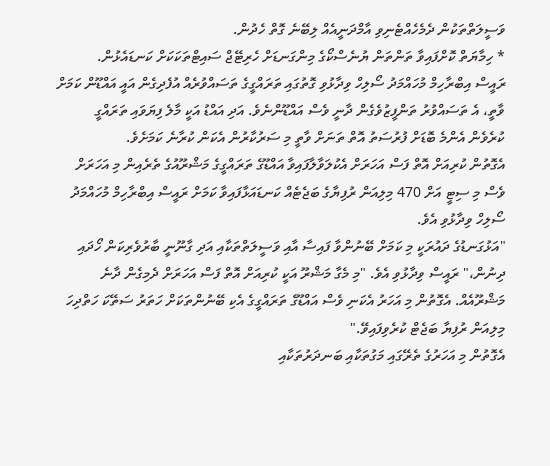ވަސީލަތްތަކުން ދެމެހެއްޓެނިވި އާމްދަނީއެއް ލިބޭނެ ގޮތް ހެދުން.
* ހިމާޔަތް ކޮށްފައިވާ ތަންތަން ޔުނެސްކޯގެ މިންގަނޑަށް ހެރިޓޭޖް ސައިޓްތަކަކަށް ކަނޑައެޅުން.
ރައީސް އިބްރާހިމް މުހައްމަދު ސޯލިހް ވިދާޅުވި ގޮތުގައި ތަރައްގީގެ ތަސައްވުރެއް އުފެދިގެން އައީ އައްޑޫން ކަމަށް ވާތީ، އެ ތަސައްވުރު ތަންފީޒުވެގެން ދާނީ ވެސް އައްޑޫންނެވެ. އަދި އައްޑު އަކީ މާލެ ފިޔަވައި ތަރައްގީ ކުރެވެން އެންމެ ބޮޑަށް ފުރުސަތު އޮތް ތަނަށް ވާތީ މި ސަރުކާރުން އެކަން ކުރާނެ ކަމަށެވެ.
އެގޮތުން ކުރިއަށް އޮތް ފަސް އަހަރަށް އެކުލަވާލާފައިވާ އައްޑޫގެ ތަރައްގީގެ މަޝްރޫއުގެ ތެރެއިން މި އަހަރަށް ވެސް މި ސިޓީ އަށް 470 މިލިއަން ރުފިޔާގެ ބަޖެޓެއް ކަނޑައަޅާފައިވާ ކަމަށް ރައީސް އިބްރާހިމް މުހައްމަދު ސޯލިހް ވިދާޅުވި އެވެ.
"އަޅުގަނޑުގެ ދައުރަކީ މި ކަމަށް ބޭނުންވާ ފައިސާ އާއި ވަސީލަތްތަކާއި އަދި ގާނޫނީ ބާރުވެރިކަން ހޯދައި ދިނުން،" ރައީސް ވިދާޅުވި އެވެ. "މި މެގާ މަޝްރޫ އަކީ ކުރިއަށް އޮތް ފަސް އަހަރަށް ދެމިގެން ދާނެ މަޝްރޫއެއް. އެގޮތުން މި އަހަރު އެކަނި ވެސް އައްޑޫގެ ތަރައްގީގެ އެކި ބޭނުންތަކަށް ހަތަރު ސަތޭކަ ހަތްދިހަ މިލިއަން ރުފިޔާ ބަޖެޓް ކުރެވިފައިވޭ."
އެގޮތުން މި އަހަރުގެ ތެރޭގައި މަގުތަކާއި ބަނދަރުތަކާއި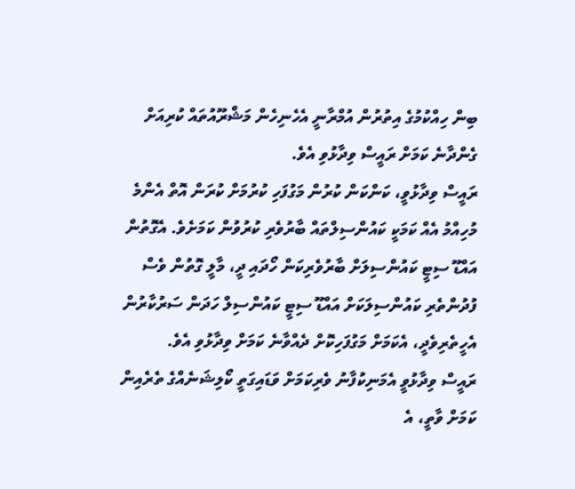ބިން ހިއްކުމުގެ އިތުރުން އުމްރާނީ އެހެނިހެން މަޝްރޫއުތައް ކުރިއަށް ގެންދާނެ ކަމަށް ރައީސް ވިދާޅުވި އެވެ.
ރައީސް ވިދާޅުވީ، ކަންކަން ކުރުން މަގުފަހި ކުރުމަށް ކުރަން އޮތް އެންމެ މުހިއްމު އެއް ކަމަކީ ކައުންސިލްތައް ބާރުވެރި ކުރުވުން ކަމަށެވެ. އެގޮތުން އައްޑޫ ސިޓީ ކައުންސިލަށް ބާރުވެރިކަން ހޯދައި ދީ، މާލީ ގޮތުން ވެސް ފުދުންތެރި ކައުންސިލަކަށް އައްޑޫ ސިޓީ ކައުންސިލް ހަދަން ސަރުކާރުން އެހީތެރިވެދީ، އެކަމަށް މަގުފަހިކޮށް ދެއްވާނެ ކަމަށް ވިދާޅުވި އެވެ.
ރައީސް ވިދާޅުވީ އެމަނިކުފާނު ވެރިކަމަށް ވަޑައިގަތީ ކޯލިޝަނެއްގެ ތެރެއިން ކަމަށް ވާތީ، އެ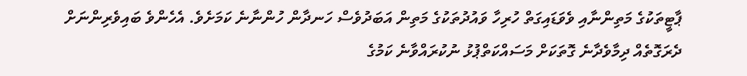ޕާޓީތަކުގެ މަތިންނާއި ވެވަޑައިގަތް ހުރިހާ ވައުދުތަކުގެ މަތިން އަބަދުވެސް ހަނދާން ހުންނާނެ ކަމަށެވެ. އެހެންވެ ބައިވެރިންނަށް ދެރަގޮތެއް ދިމާވެދާނެ ގޮތަކަށް މަސައްކަތްޕުޅު ނުކުރައްވާނެ ކަމުގެ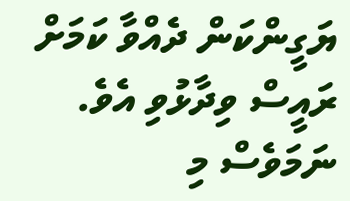ޔަގީންކަން ދެއްވާ ކަމަށް ރައީސް ވިދާޅުވި އެވެ.
ނަމަވެސް މި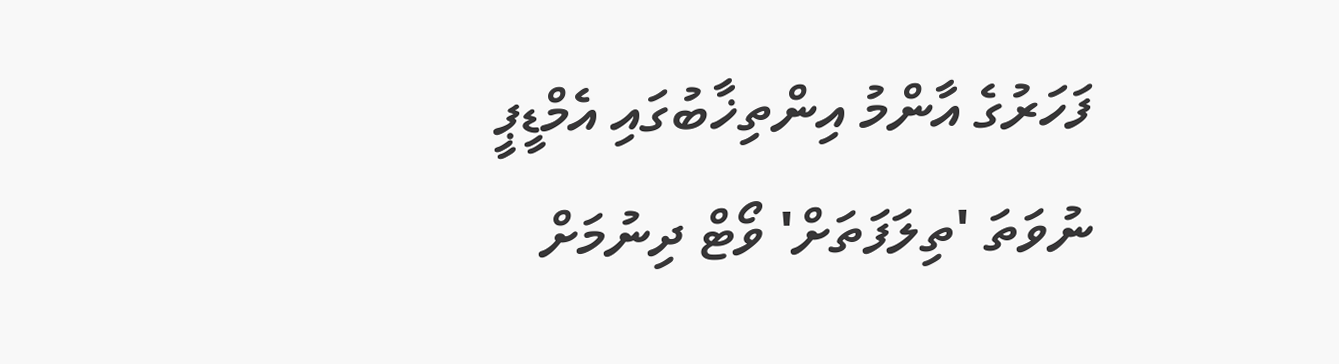ފަހަރުގެ އާންމު އިންތިޚާބުގައި އެމްޑީޕީ ނުވަތަ 'ތިލަފަތަށް' ވޯޓް ދިނުމަށް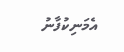އެމަނިކުފާނު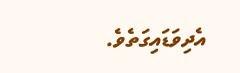އެދިވަޑައިގަތެވެ.